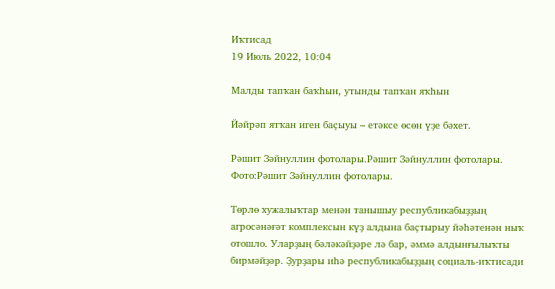Иҡтисад
19 Июль 2022, 10:04

Малды тапҡан баҡһын, утынды тапҡан яҡһын

Йәйрәп ятҡан иген баҫыуы – етәксе өсөн үҙе бәхет.

Рәшит Зәйнуллин фотолары.Рәшит Зәйнуллин фотолары.
Фото:Рәшит Зәйнуллин фотолары.

Төрлө хужалыҡтар менән танышыу республикабыҙҙың агросәнәғәт комплексын күҙ алдына баҫтырыу йәһәтенән ныҡ отошло. Уларҙың бәләкәйҙәре лә бар, әммә алдынғылыҡты бирмәйҙәр. Ҙурҙары иһә республикабыҙҙың социаль-иҡтисади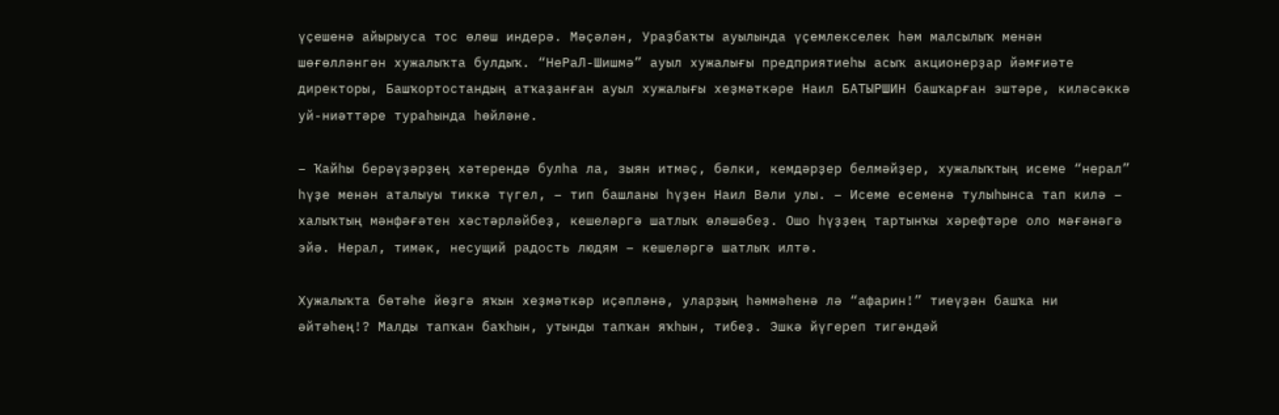үҫешенә айырыуса тос өлөш индерә. Мәҫәлән, Ураҙбаҡты ауылында үҫемлекселек һәм малсылыҡ менән шөғөлләнгән хужалыҡта булдыҡ. “НеРаЛ-Шишмә” ауыл хужалығы предприятиеһы асыҡ акционерҙар йәмғиәте директоры, Башҡортостандың атҡаҙанған ауыл хужалығы хеҙмәткәре Наил БАТЫРШИН башҡарған эштәре, киләсәккә уй-ниәттәре тураһында һөйләне.

– Ҡайһы берәүҙәрҙең хәтерендә булһа ла, зыян итмәҫ, бәлки, кемдәрҙер белмәйҙер, хужалыҡтың исеме “нерал” һүҙе менән аталыуы тиккә түгел, – тип башланы һүҙен Наил Вәли улы. – Исеме есеменә тулыһынса тап килә – халыҡтың мәнфәғәтен хәстәрләйбеҙ, кешеләргә шатлыҡ өләшәбеҙ. Ошо һүҙҙең тартынҡы хәрефтәре оло мәғәнәгә эйә. Нерал, тимәк, несущий радость людям – кешеләргә шатлыҡ илтә.

Хужалыҡта бөтәһе йөҙгә яҡын хеҙмәткәр иҫәпләнә, уларҙың һәммәһенә лә “афарин!” тиеүҙән башҡа ни әйтәһең!? Малды тапҡан баҡһын, утынды тапҡан яҡһын, тибеҙ. Эшкә йүгереп тигәндәй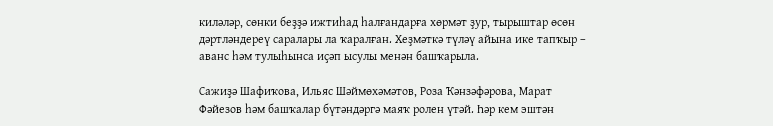киләләр, сөнки беҙҙә ижтиһад һалғандарға хөрмәт ҙур, тырыштар өсөн дәртләндереү саралары ла ҡаралған. Хеҙмәткә түләү айына ике тапҡыр – аванс һәм тулыһынса иҫәп ысулы менән башҡарыла.

Сажиҙә Шафиҡова, Ильяс Шәймөхәмәтов, Роза Ҡәнзәфәрова, Марат Фәйезов һәм башҡалар бүтәндәргә маяҡ ролен үтәй. Һәр кем эштән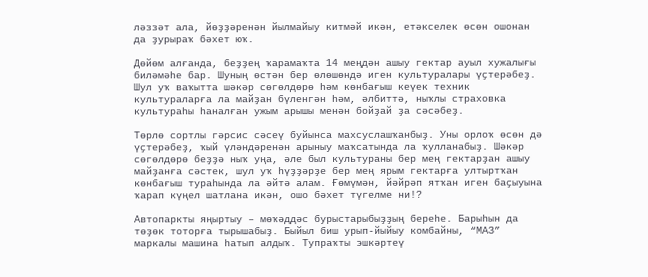ләззәт ала, йөҙҙәренән йылмайыу китмәй икән, етәкселек өсөн ошонан да ҙурыраҡ бәхет юҡ.

Дөйөм алғанда, беҙҙең ҡарамаҡта 14 меңдән ашыу гектар ауыл хужалығы биләмәһе бар. Шуның өстән бер өлөшөндә иген культуралары үҫтерәбеҙ. Шул уҡ ваҡытта шәкәр сөгөлдөрө һәм көнбағыш кеүек техник культураларға ла майҙан бүленгән һәм, әлбиттә, ныҡлы страховка культураһы һаналған ужым арышы менән бойҙай ҙа сәсәбеҙ.

Төрлө сортлы гәрсис сәсеү буйынса махсуслашҡанбыҙ. Уны орлоҡ өсөн дә үҫтерәбеҙ, ҡый үләндәренән арыныу маҡсатында ла ҡулланабыҙ. Шәкәр сөгөлдөрө беҙҙә ныҡ уңа, әле был культураны бер мең гектарҙан ашыу майҙанға сәстек, шул уҡ һүҙҙәрҙе бер мең ярым гектарға ултыртҡан көнбағыш тураһында ла әйтә алам. Ғөмүмән, йәйрәп ятҡан иген баҫыуына ҡарап күңел шатлана икән, ошо бәхет түгелме ни!?

Автопаркты яңыртыу – мөҡәддәс бурыстарыбыҙҙың береһе. Барыһын да төҙөк тоторға тырышабыҙ. Быйыл биш урып-йыйыу комбайны, “МАЗ” маркалы машина һатып алдыҡ. Тупраҡты эшкәртеү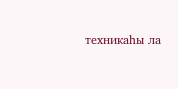техникаһы ла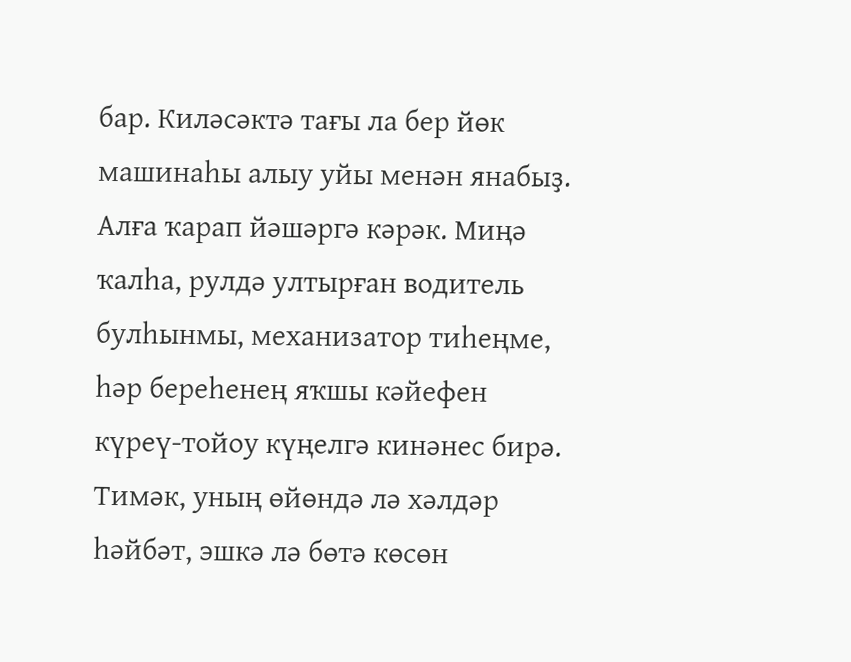бар. Киләсәктә тағы ла бер йөк машинаһы алыу уйы менән янабыҙ. Алға ҡарап йәшәргә кәрәк. Миңә ҡалһа, рулдә ултырған водитель булһынмы, механизатор тиһеңме, һәр береһенең яҡшы кәйефен күреү-тойоу күңелгә кинәнес бирә. Тимәк, уның өйөндә лә хәлдәр һәйбәт, эшкә лә бөтә көсөн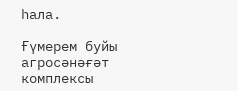һала.

Ғүмерем буйы агросәнәғәт комплексы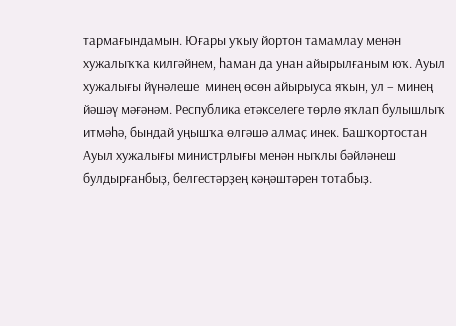тармағындамын. Юғары уҡыу йортон тамамлау менән хужалыҡҡа килгәйнем, һаман да унан айырылғаным юҡ. Ауыл хужалығы йүнәлеше  минең өсөн айырыуса яҡын, ул – минең йәшәү мәғәнәм. Республика етәкселеге төрлө яҡлап булышлыҡ итмәһә, бындай уңышҡа өлгәшә алмаҫ инек. Башҡортостан Ауыл хужалығы министрлығы менән ныҡлы бәйләнеш булдырғанбыҙ, белгестәрҙең кәңәштәрен тотабыҙ.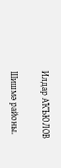Илдар АҠЪЮЛОВ

Шишмә районы.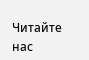Читайте нас